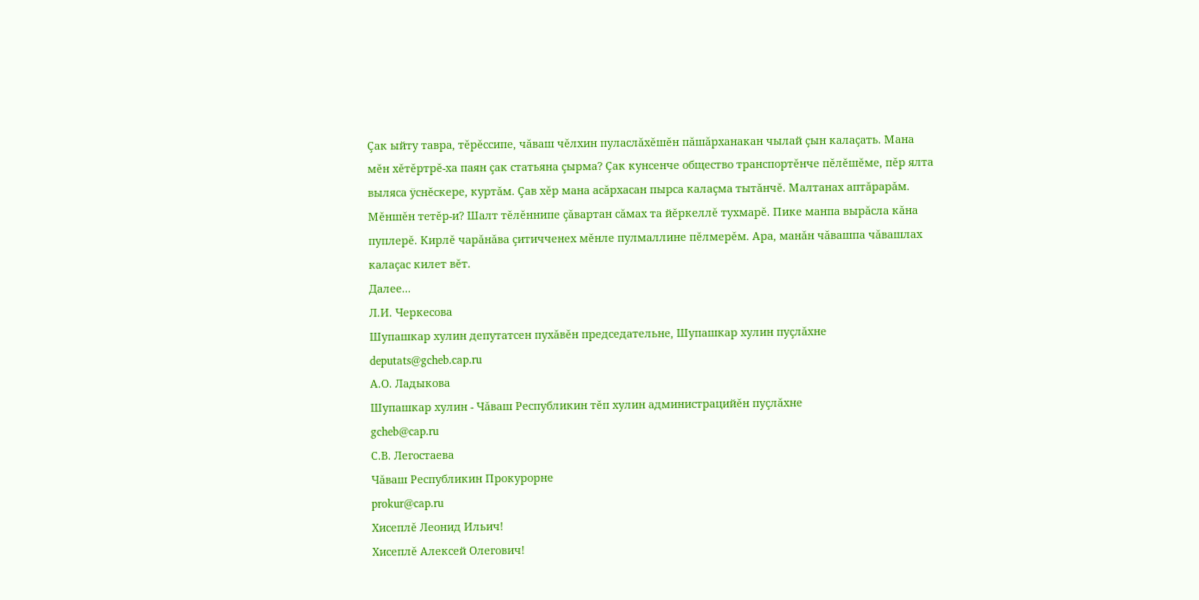Çак ыйту тавра, тĕрĕссипе, чăваш чĕлхин пуласлăхĕшĕн пăшăрханакан чылай çын калаçать. Мана мĕн хĕтĕртрĕ-ха паян çак статьяна çырма? Çак кунсенче общество транспортĕнче пĕлĕшĕме, пĕр ялта выляса ÿснĕскере, куртăм. Çав хĕр мана асăрхасан пырса калаçма тытăнчĕ. Малтанах аптăрарăм. Мĕншĕн тетĕр-и? Шалт тĕлĕннипе çăвартан сăмах та йĕркеллĕ тухмарĕ. Пике манпа вырăсла кăна пуплерĕ. Кирлĕ чарăнăва çитичченех мĕнле пулмаллине пĕлмерĕм. Ара, манăн чăвашпа чăвашлах калаçас килет вĕт.
Далее...
Л.И. Черкесова
Шупашкар хулин депутатсен пухăвĕн председательне, Шупашкар хулин пуçлăхне
deputats@gcheb.cap.ru
А.О. Ладыкова
Шупашкар хулин - Чăваш Республикин тĕп хулин администрацийĕн пуçлăхне
gcheb@cap.ru
С.В. Легостаева
Чăваш Республикин Прокурорне
prokur@cap.ru
Хисеплĕ Леонид Ильич!
Хисеплĕ Алексей Олегович!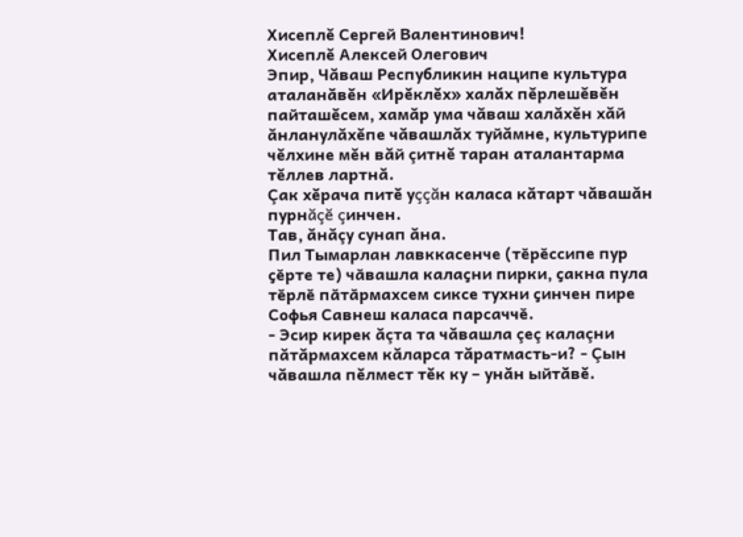Хисеплĕ Сергей Валентинович!
Хисеплĕ Алексей Олегович
Эпир, Чăваш Республикин наципе культура аталанăвĕн «Ирĕклĕх» халăх пĕрлешĕвĕн пайташĕсем, хамăр ума чăваш халăхĕн хăй ăнланулăхĕпе чăвашлăх туйăмне, культурипе чĕлхине мĕн вăй çитнĕ таран аталантарма тĕллев лартнă.
Çак хĕрача питĕ уççăн каласа кăтарт чăвашăн пурнăçĕ çинчен.
Тав, ăнăçу сунап ăна.
Пил Тымарлан лавккасенче (тӗрӗссипе пур ҫӗрте те) чӑвашла калаҫни пирки, ҫакна пула тӗрлӗ пӑтӑрмахсем сиксе тухни ҫинчен пире Софья Савнеш каласа парсаччӗ.
- Эсир кирек ăçта та чăвашла çеç калаçни пăтăрмахсем кăларса тăратмасть-и? - Çын чăвашла пĕлмест тĕк ку – унăн ыйтăвĕ.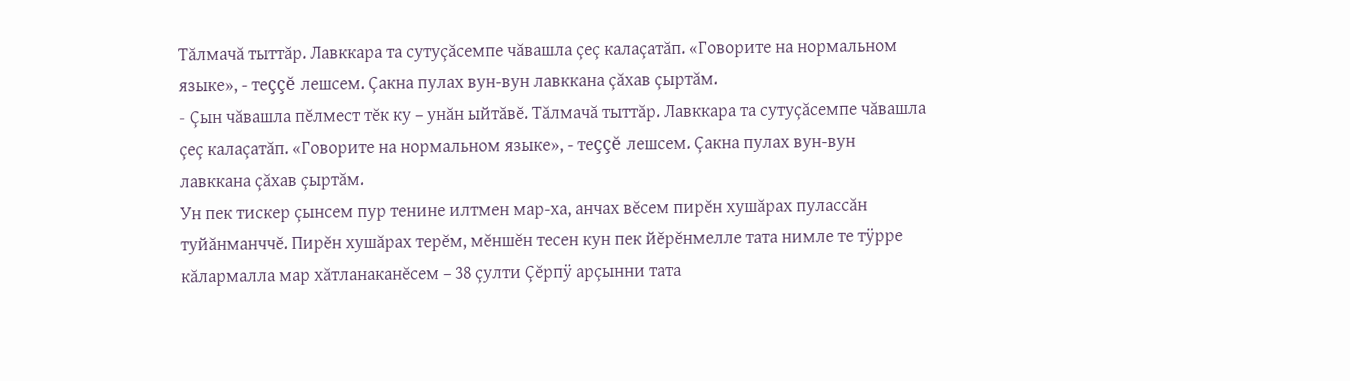Тăлмачă тыттăр. Лавккара та сутуçăсемпе чăвашла çеç калаçатăп. «Говорите на нормальном языке», - теççĕ лешсем. Çакна пулах вун-вун лавккана çăхав çыртăм.
- Çын чăвашла пĕлмест тĕк ку – унăн ыйтăвĕ. Тăлмачă тыттăр. Лавккара та сутуçăсемпе чăвашла çеç калаçатăп. «Говорите на нормальном языке», - теççĕ лешсем. Çакна пулах вун-вун лавккана çăхав çыртăм.
Ун пек тискер çынсем пур тенине илтмен мар-ха, анчах вĕсем пирĕн хушăрах пулассăн туйăнманччĕ. Пирĕн хушăрах терĕм, мĕншĕн тесен кун пек йĕрĕнмелле тата нимле те тÿрре кăлармалла мар хăтланаканĕсем – 38 çулти Çĕрпÿ арçынни тата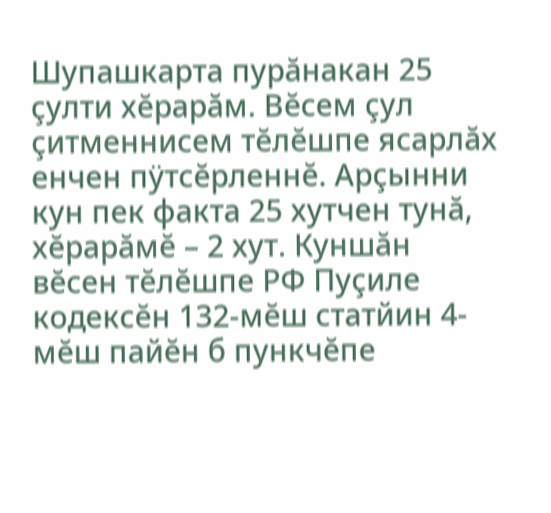Шупашкарта пурăнакан 25 çулти хĕрарăм. Вĕсем çул çитменнисем тĕлĕшпе ясарлăх енчен пÿтсĕрленнĕ. Арçынни кун пек факта 25 хутчен тунă, хĕрарăмĕ – 2 хут. Куншăн вĕсен тĕлĕшпе РФ Пуçиле кодексĕн 132-мĕш статйин 4-мĕш пайĕн б пункчĕпе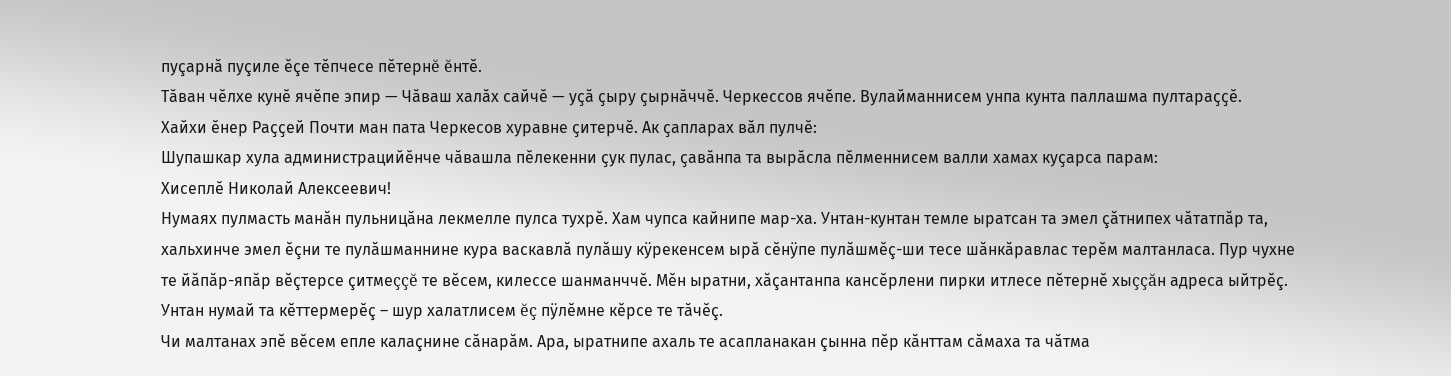пуçарнă пуçиле ĕçе тĕпчесе пĕтернĕ ĕнтĕ.
Тӑван чӗлхе кунӗ ячӗпе эпир — Чӑваш халӑх сайчӗ — уҫӑ ҫыру ҫырнӑччӗ. Черкессов ячӗпе. Вулайманнисем унпа кунта паллашма пултараҫҫӗ.
Хайхи ӗнер Раҫҫей Почти ман пата Черкесов хуравне ҫитерчӗ. Ак ҫапларах вӑл пулчӗ:
Шупашкар хула администрацийӗнче чӑвашла пӗлекенни ҫук пулас, ҫавӑнпа та вырӑсла пӗлменнисем валли хамах куҫарса парам:
Хисеплӗ Николай Алексеевич!
Нумаях пулмасть манăн пульницăна лекмелле пулса тухрĕ. Хам чупса кайнипе мар-ха. Унтан-кунтан темле ыратсан та эмел çăтнипех чăтатпăр та, хальхинче эмел ĕçни те пулăшманнине кура васкавлă пулăшу кÿрекенсем ырă сĕнÿпе пулăшмĕç-ши тесе шăнкăравлас терĕм малтанласа. Пур чухне те йăпăр-япăр вĕçтерсе çитмеççĕ те вĕсем, килессе шанманччĕ. Мĕн ыратни, хăçантанпа кансĕрлени пирки итлесе пĕтернĕ хыççăн адреса ыйтрĕç. Унтан нумай та кĕттермерĕç – шур халатлисем ĕç пÿлĕмне кĕрсе те тăчĕç.
Чи малтанах эпĕ вĕсем епле калаçнине сăнарăм. Ара, ыратнипе ахаль те асапланакан çынна пĕр кăнттам сăмаха та чăтма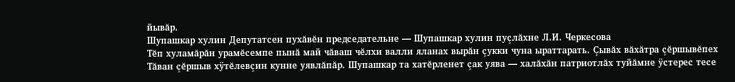йывăр.
Шупашкар хулин Депутатсен пухăвĕн председательне — Шупашкар хулин пуçлăхне Л.И. Черкесова
Тĕп хуламăрăн урамĕсемпе пынă май чăваш чĕлхи валли яланах вырăн çукки чуна ыраттарать. Çывăх вăхăтра çĕршывĕпех Тăван çĕршыв хÿтĕлевçин кунне уявлăпăр. Шупашкар та хатĕрленет çак уява — халăхăн патриотлăх туйăмне ÿстерес тесе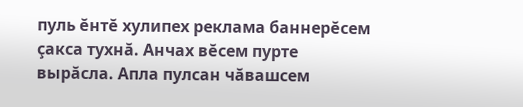пуль ĕнтĕ хулипех реклама баннерĕсем çакса тухнă. Анчах вĕсем пурте вырăсла. Апла пулсан чăвашсем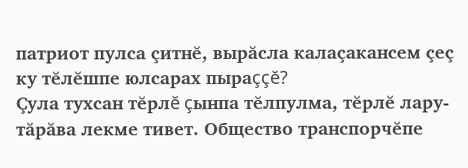патриот пулса çитнĕ, вырăсла калаçакансем çеç ку тĕлĕшпе юлсарах пыраççĕ?
Çула тухсан тĕрлĕ çынпа тĕлпулма, тĕрлĕ лару-тăрăва лекме тивет. Общество транспорчĕпе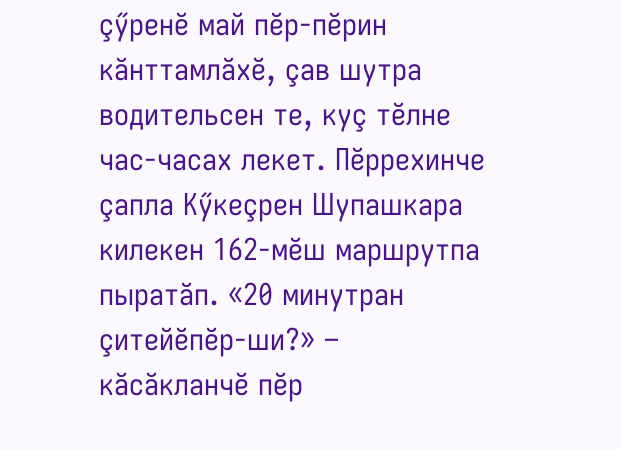çӳренĕ май пĕр-пĕрин кăнттамлăхĕ, çав шутра водительсен те, куç тĕлне час-часах лекет. Пĕррехинче çапла Кӳкеçрен Шупашкара килекен 162-мĕш маршрутпа пыратăп. «20 минутран çитейĕпĕр-ши?» – кăсăкланчĕ пĕр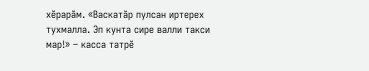хĕрарăм. «Васкатăр пулсан иртерех тухмалла. Эп кунта сире валли такси мар!» – касса татрĕ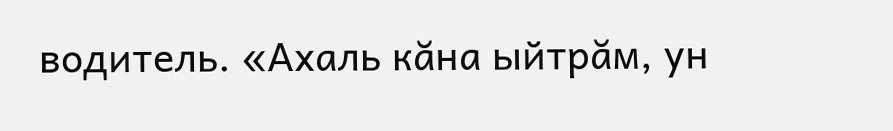водитель. «Ахаль кăна ыйтрăм, ун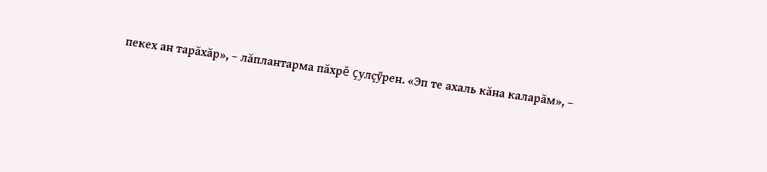пекех ан тарăхăр», – лăплантарма пăхрĕ çулçӳрен. «Эп те ахаль кăна каларăм», –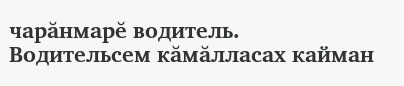чарăнмарĕ водитель.
Водительсем кăмăлласах кайман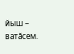йыш – ватăсем.